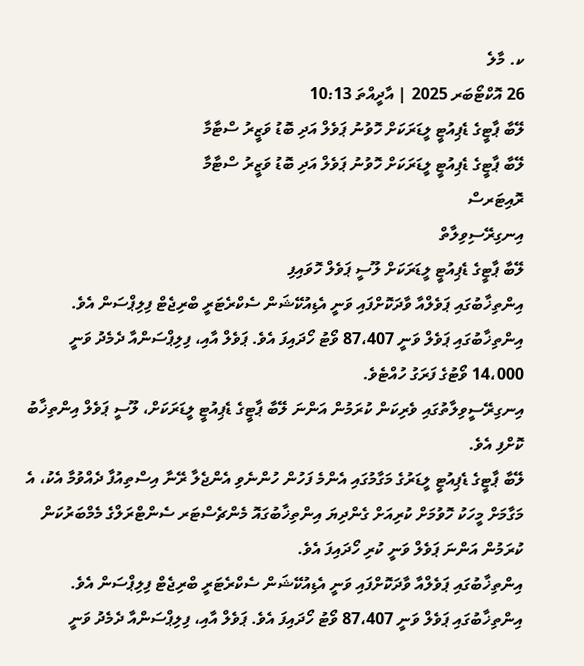ކ. މާލެ
26 އޮކްޓޯބަރ 2025 | އާދީއްތަ 10:13
ލޭބާ ޕާޓީގެ ޑެޕިއުޓީ ލީޑަރަކަށް ހޮވުނު ޕަވެލް އަދި ބޮޑު ވަޒީރު ސްޓާމާ
ލޭބާ ޕާޓީގެ ޑެޕިއުޓީ ލީޑަރަކަށް ހޮވުނު ޕަވެލް އަދި ބޮޑު ވަޒީރު ސްޓާމާ
ރޮއިޓަރސް
އިނގިރޭސިވިލާތް
ލޭބާ ޕާޓީގެ ޑެޕިއުޓީ ލީޑަރަކަށް ލޫސީ ޕަވެލް ހޮވައިފި
އިންތިޚާބުގައި ޕަވެލްއާ ވާދަކޮށްފައި ވަނީ އެޑިއުކޭޝަން ސެކްރެޓަރީ ބްރިޖެޓް ފިލިޕްސަން އެވެ. އިންތިޚާބުގައި ޕަވެލް ވަނީ 87،407 ވޯޓު ހޯދައިފަ އެވެ. ޕަވެލް އާއި، ފިލިޕްސަންއާ ދެމެދު ވަނީ 14،000 ވޯޓުގެ ފަރަގު ހުއްޓެވެ.
އިނގިރޭސީވިލާތުގައި ވެރިކަން ކުރަމުން އަންނަ ލޭބާ ޕާޓީގެ ޑެޕިއުޓީ ލީޑަރަކަށް، ލޫސީ ޕަވެލް އިންތިޚާބު ކޮށްފި އެވެ.
ލޭބާ ޕާޓީގެ ޑެޕިއުޓީ ލީޑަރުގެ މަގާމުގައި އެންމެ ފަހުން ހުންނެވި އެންޖެލާ ރޭނާ އިސްތިއުފާ ދެއްވުމާ އެކު، އެ މަގާމަށް މީހަކު ހޮވުމަށް ކުރިއަށް ގެންދިޔަ އިންތިޚާބުގައޮ މެންޗެސްޓަރ ސެންޓްރަލްގެ މެމްބަރުކަން ކުރަމުން އަންނަ ޕަވެލް ވަނީ ކުރި ހޯދައިފަ އެވެ.
އިންތިޚާބުގައި ޕަވެލްއާ ވާދަކޮށްފައި ވަނީ އެޑިއުކޭޝަން ސެކްރެޓަރީ ބްރިޖެޓް ފިލިޕްސަން އެވެ. އިންތިޚާބުގައި ޕަވެލް ވަނީ 87،407 ވޯޓު ހޯދައިފަ އެވެ. ޕަވެލް އާއި، ފިލިޕްސަންއާ ދެމެދު ވަނީ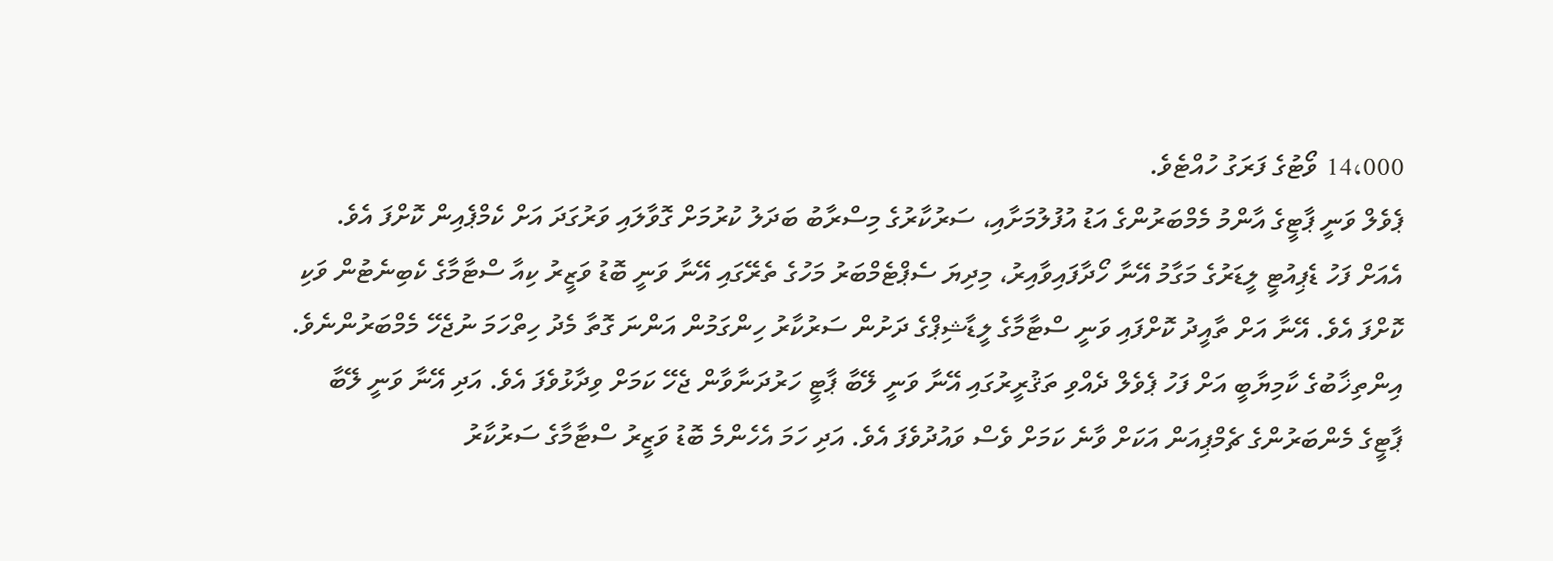14،000 ވޯޓުގެ ފަރަގު ހުއްޓެވެ.
ޕެވެލް ވަނީ ޕާޓީގެ އާންމު މެމްބަރުންގެ އަޑު އުފުލުމަށާއި، ސަރުކާރުގެ މިސްރާބު ބަދަލު ކުރުމަށް ގޮވާލައި ވަރުގަދަ އަށް ކެމްޕެއިން ކޮށްފަ އެވެ. އެއަށް ފަހު ޑެޕިއުޓީ ލީޑަރުގެ މަގާމު އޭނާ ހޯދާފައިވާއިރު، މިދިޔަ ސެޕްޓެމްބަރު މަހުގެ ތެރޭގައި އޭނާ ވަނީ ބޮޑު ވަޒީރު ކިއާ ސްޓާމާގެ ކެބިނެޓުން ވަކި ކޮށްފަ އެވެ. އޭނާ އަށް ތާއީދު ކޮށްފައި ވަނީ ސްޓާމާގެ ލީޑާޝިޕްގެ ދަށުން ސަރުކާރު ހިންގަމުން އަންނަ ގޮތާ މެދު ހިތްހަމަ ނުޖެހޭ މެމްބަރުންނެވެ.
އިންތިޚާބުގެ ކާމިޔާބީ އަށް ފަހު ޕެވެލް ދެއްވި ތަޤުރީރުގައި އޭނާ ވަނީ ލޭބާ ޕާޓީ ހަރުދަނާވާން ޖެހޭ ކަމަށް ވިދާޅުވެފަ އެވެ. އަދި އޭނާ ވަނީ ލޭބާ ޕާޓީގެ މެންބަރުންގެ ޗެމްޕިއަން އަކަށް ވާނެ ކަމަށް ވެސް ވައުދުވެފަ އެވެ. އަދި ހަމަ އެހެންމެ ބޮޑު ވަޒީރު ސްޓާމާގެ ސަރުކާރު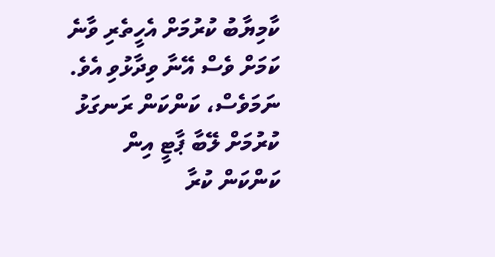ކާމިޔާބު ކުރުމަށް އެހީތެރި ވާނެ ކަމަށް ވެސް އޭނާ ވިދާޅުވި އެވެ. ނަމަވެސް، ކަންކަން ރަނގަޅު ކުރުމަށް ލޭބާ ޕާޓީ އިން ކަންކަން ކުރާ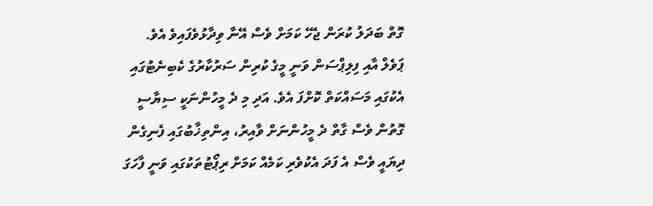ގޮތް ބަދަލު ކުރަން ޖެހޭ ކަމަށް ވެސް އޭނާ ވިދާޅުވެފައިވެ އެވެ.
ޕަވެލް އާއި ފިލިޕްސަން ވަނީ މީގެ ކުރިން ސަރުކާރުގެ ކެބިނެޓުގައި އެކުގައި މަސައްކަތް ކޮށްފަ އެވެ. އަދި މި ދެ މީހުންނަކީ ސިޔާސީ ގޮތުން ވެސް ގާތް ދެ މީހުންނަށް ވާއިރު، އިންތިޚާބުގައި ފެނިގެން ދިޔައީ ވެސް އެ ފަދަ އެކުވެރި ކަމެއް ކަމަށް ރިޕޯޓުތަކުގައި ވަނީ ފާހަގަ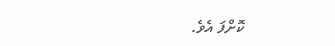ކޮށްފަ އެވެ.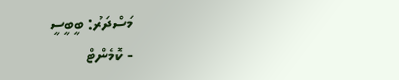މަސްދަރު: ބީބީސީ
- ކޮމެންޓް